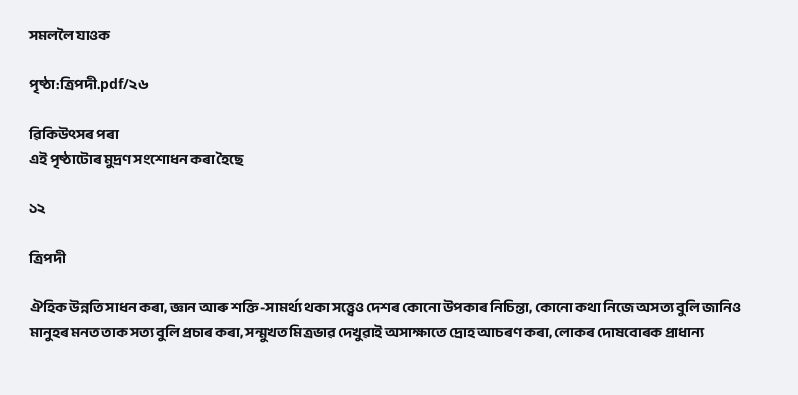সমললৈ যাওক

পৃষ্ঠা:ত্ৰিপদী.pdf/২৬

ৱিকিউৎসৰ পৰা
এই পৃষ্ঠাটোৰ মুদ্ৰণ সংশোধন কৰা হৈছে

১২

ত্ৰিপদী

ঐহিক উন্নতি সাধন কৰা, জ্ঞান আৰু শক্তি-সামর্থ্য থকা সত্ত্বেও দেশৰ কোনো উপকাৰ নিচিন্তা, কোনো কথা নিজে অসত্য বুলি জানিও মানুহৰ মনত তাক সত্য বুলি প্ৰচাৰ কৰা, সন্মুখত মিত্ৰভাৱ দেখুৱাই অসাক্ষাতে দ্রোহ আচৰণ কৰা, লোকৰ দোষবোৰক প্রাধান্য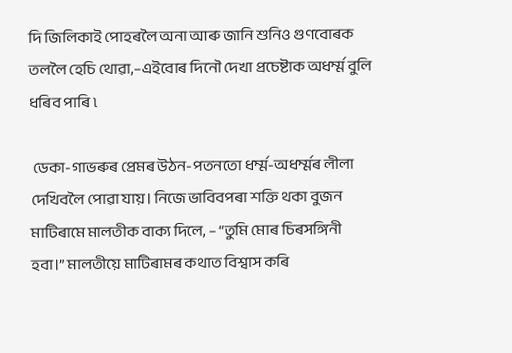দি জিলিকাই পোহৰলৈ অনা আৰু জানি শুনিও গুণবোৰক তললৈ হেচি থোৱা,–এইবোৰ দিনৌ দেখা প্ৰচেষ্টাক অধৰ্ম্ম বুলি ধৰিব পাৰি ৷

 ডেকা-গাভৰুৰ প্ৰেমৰ উঠন-পতনতো ধৰ্ম্ম-অধৰ্ম্মৰ লীলা দেখিবলৈ পোৱা যায়। নিজে ভাবিবপৰা শক্তি থকা বুজন মাটিৰামে মালতীক বাক্য দিলে, – “তুমি মোৰ চিৰসঙ্গিনী হবা।” মালতীয়ে মাটিৰামৰ কথাত বিশ্বাস কৰি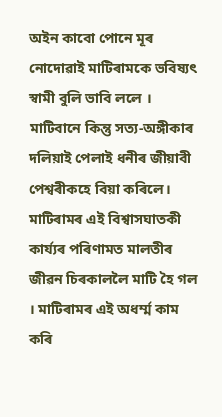অইন কাবো পোনে মূৰ নোদোৱাই মাটিৰামকে ভবিষ্যৎ স্বামী বুলি ভাবি ললে । মাটিবানে কিন্তু সত্য-অঙ্গীকাৰ দলিয়াই পেলাই ধনীৰ জীয়াবী পেশ্বৰীকহে বিয়া কৰিলে। মাটিৰামৰ এই বিশ্বাসঘাতকী কাৰ্য্যৰ পৰিণামত মালতীৰ জীৱন চিৰকাললৈ মাটি হৈ গল । মাটিৰামৰ এই অধৰ্ম্ম কাম কৰি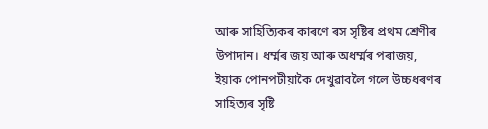আৰু সাহিত্যিকৰ কাৰণে ৰস সৃষ্টিৰ প্ৰথম শ্ৰেণীৰ উপাদান। ধৰ্ম্মৰ জয় আৰু অধৰ্ম্মৰ পৰাজয়, ইয়াক পোনপটীয়াকৈ দেখুৱাবলৈ গলে উচ্চধৰণৰ সাহিত্যৰ সৃষ্টি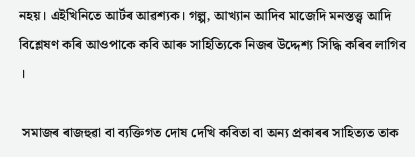নহয়। এইখিনিতে আৰ্টৰ আৱশ্যক। গল্প, আখ্যান আদিব মাজেদি মনস্তত্ত্ব আদি বিশ্লেষণ কৰি আওপাকে কবি আৰু সাহিত্যিকে নিজৰ উদ্দেশ্য সিদ্ধি কৰিব লাগিব ।

 সমাজৰ ৰাজহুৱা বা ব্যক্তিগত দোষ দেখি কবিতা বা অন্য প্ৰকাৰৰ সাহিত্যত তাক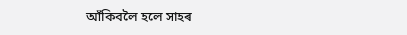আঁকিবলৈ হলে সাহৰ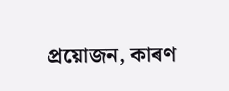প্রয়োজন, কাৰণ